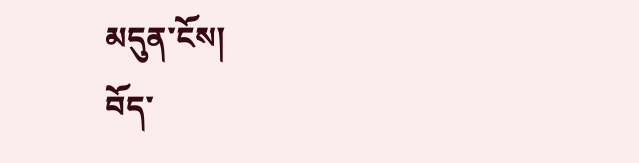མདུན་ངོས།
བོད་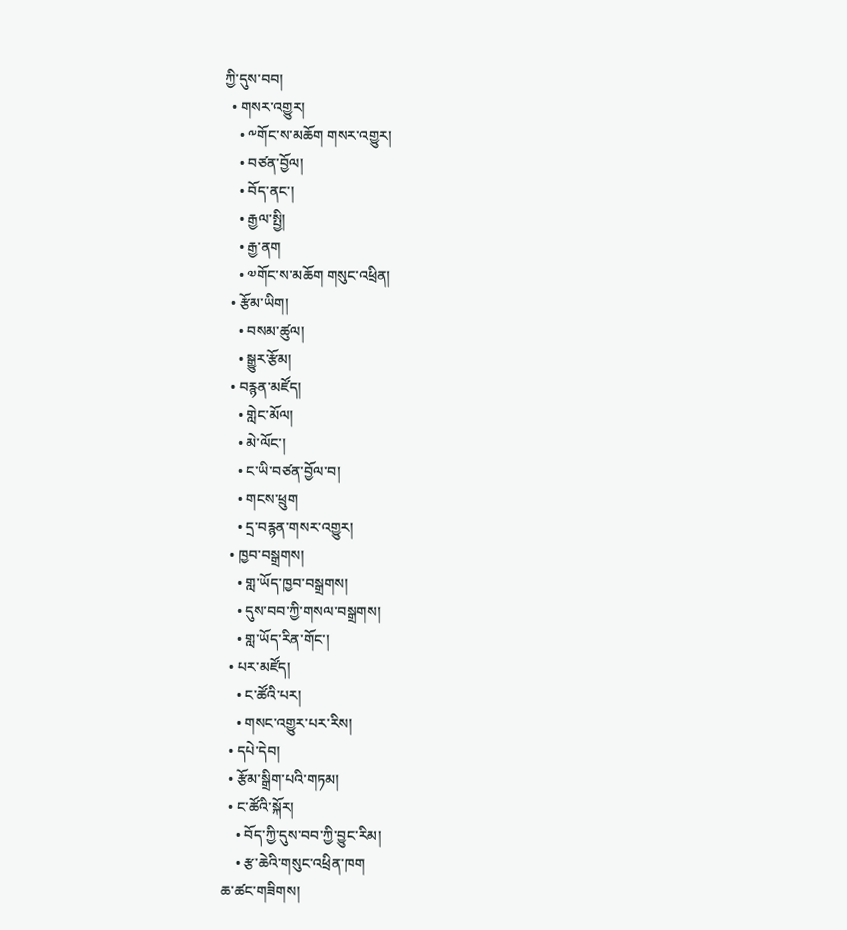ཀྱི་དུས་བབ།
  • གསར་འགྱུར།
    • ༸གོང་ས་མཆོག གསར་འགྱུར།
    • བཙན་བྱོལ།
    • བོད་ནང་།
    • རྒྱལ་སྤྱི།
    • རྒྱ་ནག
    • ༧གོང་ས་མཆོག གསུང་འཕྲིན།
  • རྩོམ་ཡིག།
    • བསམ་ཚུལ།
    • སྒྱུར་རྩོམ།
  • བརྙན་མཛོད།
    • གླེང་མོལ།
    • མེ་ལོང་།
    • ང་ཡི་བཙན་བྱོལ་བ།
    • གངས་ཕྲུག
    • དྲ་བརྙན་གསར་འགྱུར།
  • ཁྱབ་བསྒྲགས།
    • གླ་ཡོད་ཁྱབ་བསྒྲགས།
    • དུས་བབ་ཀྱི་གསལ་བསྒྲགས།
    • གླ་ཡོད་རིན་གོང་།
  • པར་མཛོད།
    • ང་ཚོའི་པར།
    • གསང་འགྱུར་པར་རིས།
  • དཔེ་དེབ།
  • རྩོམ་སྒྲིག་པའི་གཏམ།
  • ང་ཚོའི་སྐོར།
    • བོད་ཀྱི་དུས་བབ་ཀྱི་བྱུང་རིམ།
    • རྩ་ཆེའི་གསུང་འཕྲིན་ཁག
ཆ་ཚང་གཟིགས།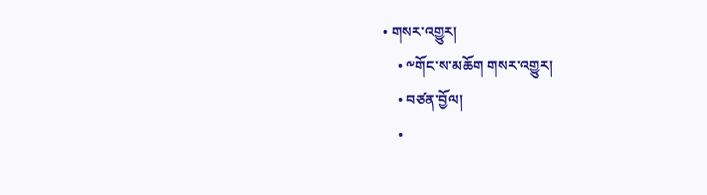• གསར་འགྱུར།
    • ༸གོང་ས་མཆོག གསར་འགྱུར།
    • བཙན་བྱོལ།
    •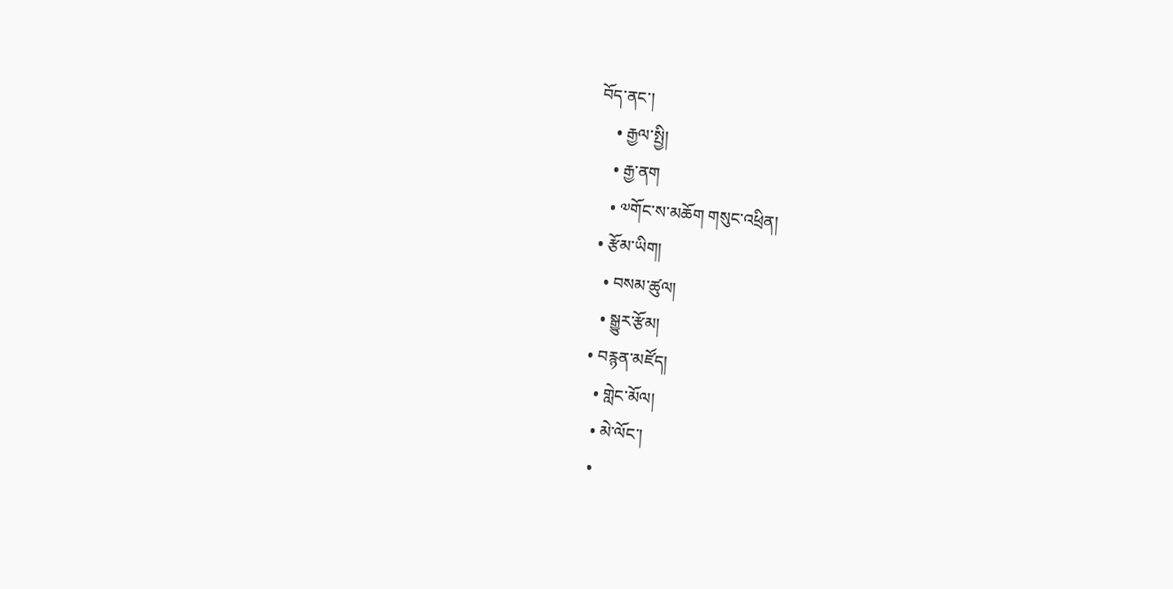བོད་ནང་།
    • རྒྱལ་སྤྱི།
    • རྒྱ་ནག
    • ༧གོང་ས་མཆོག གསུང་འཕྲིན།
  • རྩོམ་ཡིག།
    • བསམ་ཚུལ།
    • སྒྱུར་རྩོམ།
  • བརྙན་མཛོད།
    • གླེང་མོལ།
    • མེ་ལོང་།
    •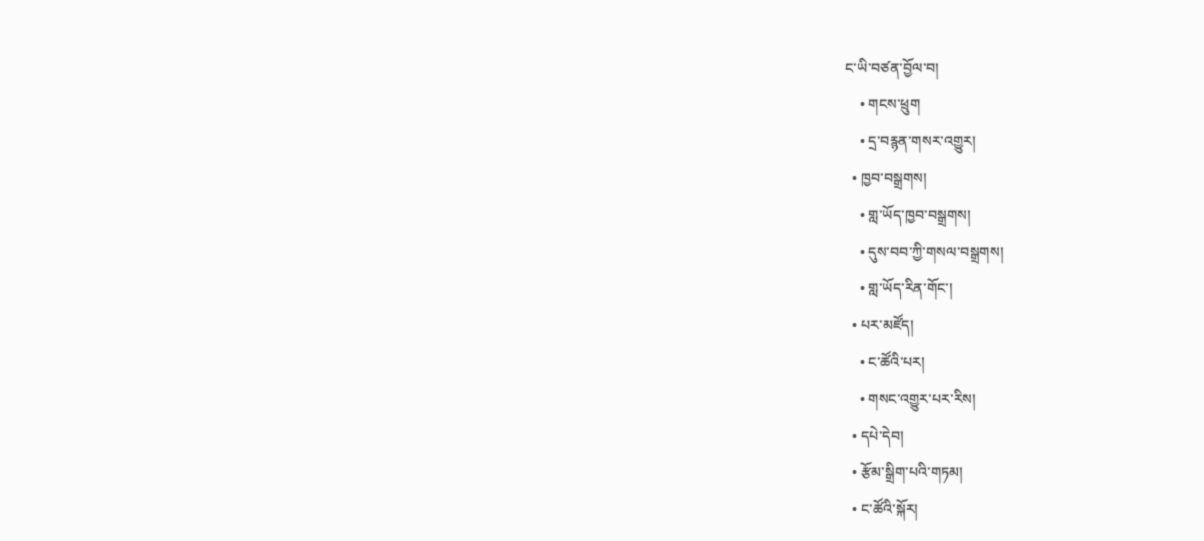ང་ཡི་བཙན་བྱོལ་བ།
    • གངས་ཕྲུག
    • དྲ་བརྙན་གསར་འགྱུར།
  • ཁྱབ་བསྒྲགས།
    • གླ་ཡོད་ཁྱབ་བསྒྲགས།
    • དུས་བབ་ཀྱི་གསལ་བསྒྲགས།
    • གླ་ཡོད་རིན་གོང་།
  • པར་མཛོད།
    • ང་ཚོའི་པར།
    • གསང་འགྱུར་པར་རིས།
  • དཔེ་དེབ།
  • རྩོམ་སྒྲིག་པའི་གཏམ།
  • ང་ཚོའི་སྐོར།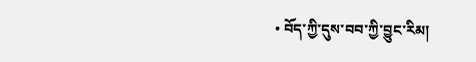• བོད་ཀྱི་དུས་བབ་ཀྱི་བྱུང་རིམ།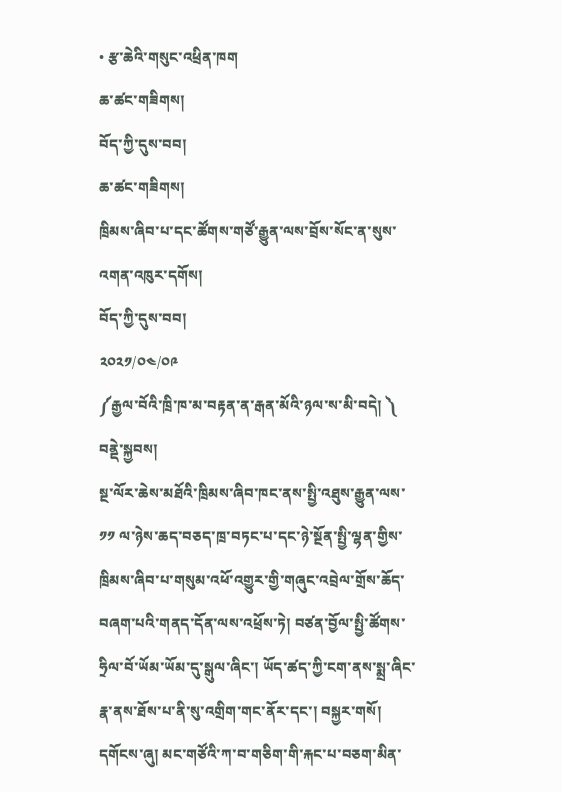• རྩ་ཆེའི་གསུང་འཕྲིན་ཁག
ཆ་ཚང་གཟིགས།
བོད་ཀྱི་དུས་བབ།
ཆ་ཚང་གཟིགས།
ཁྲིམས་ཞིབ་པ་དང་ཚོགས་གཙོ་རྒྱུན་ལས་བྲོས་སོང་ན་སུས་འགན་འཁུར་དགོས།
བོད་ཀྱི་དུས་བབ།
༢༠༢༡/༠༤/༠༩
༼རྒྱལ་བོའི་ཁྲི་ཁ་མ་བརྟན་ན་རྒན་མོའི་ཉལ་ས་མི་བདེ། ༽
བནྡེ་སྐྱབས།
སྔ་ལོར་ཆེས་མཐོའི་ཁྲིམས་ཞིབ་ཁང་ནས་སྤྱི་འཐུས་རྒྱུན་ལས་༡༡ ལ་ཉེས་ཆད་བཅད་ཁྲ་བཏང་པ་དང་ཉེ་སྔོན་སྤྱི་ལྷན་གྱིས་ཁྲིམས་ཞིབ་པ་གསུམ་འཕོ་འགྱུར་གྱི་གཞུང་འབྲེལ་གྲོས་ཆོད་བཞག་པའི་གནད་དོན་ལས་འཕྲོས་ཏེ། བཙན་བྱོལ་སྤྱི་ཚོགས་ཧྲིལ་བོ་ཡོམ་ཡོམ་དུ་སྒུལ་ཞིང་། ཡོད་ཚད་ཀྱི་ངག་ནས་སྨྲ་ཞིང་རྣ་ནས་ཐོས་པ་ནི་སུ་འགྲིག་གང་ནོར་དང་། བསྐྱར་གསོ། དགོངས་ཞུ། མང་གཙོའི་ཀ་བ་གཅིག་གི་རྐང་པ་བཅག་མིན་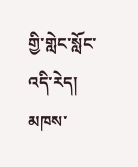གྱི་གླེང་སློང་འདི་རེད།
མཁས་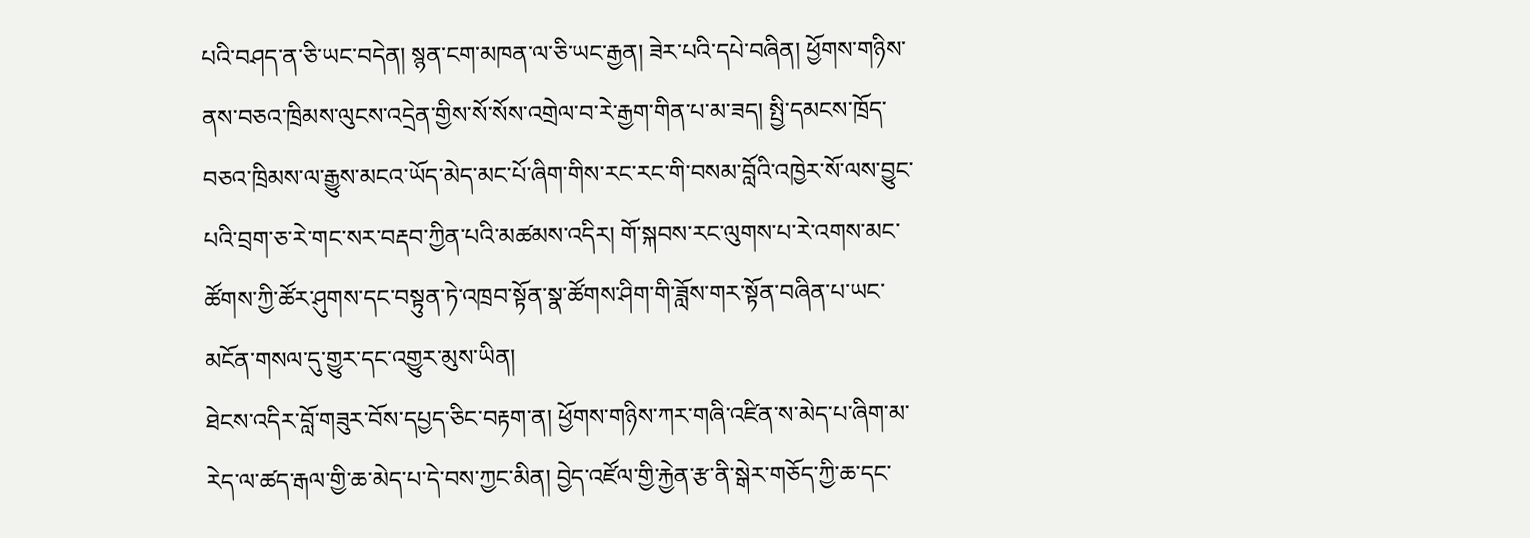པའི་བཤད་ན་ཅི་ཡང་བདེན། སྙན་ངག་མཁན་ལ་ཅི་ཡང་རྒྱན། ཟེར་པའི་དཔེ་བཞིན། ཕྱོགས་གཉིས་ནས་བཅའ་ཁྲིམས་ལུངས་འདྲེན་གྱིས་སོ་སོས་འགྲེལ་བ་རེ་རྒྱག་གིན་པ་མ་ཟད། སྤྱི་དམངས་ཁྲོད་བཅའ་ཁྲིམས་ལ་རྒྱུས་མངའ་ཡོད་མེད་མང་པོ་ཞིག་གིས་རང་རང་གི་བསམ་བློའི་འཁྱེར་སོ་ལས་བྱུང་པའི་བྲག་ཅ་རེ་གང་སར་བརྡབ་ཀྱིན་པའི་མཚམས་འདིར། གོ་སྐབས་རང་ལུགས་པ་རེ་འགས་མང་ཚོགས་ཀྱི་ཚོར་ཤུགས་དང་བསྟུན་ཏེ་འཁྲབ་སྟོན་སྣ་ཚོགས་ཤིག་གི་ཟློས་གར་སྟོན་བཞིན་པ་ཡང་མངོན་གསལ་དུ་གྱུར་དང་འགྱུར་མུས་ཡིན།
ཐེངས་འདིར་བློ་གཟུར་བོས་དཔྱད་ཅིང་བརྟག་ན། ཕྱོགས་གཉིས་ཀར་གཞི་འཛིན་ས་མེད་པ་ཞིག་མ་རེད་ལ་ཚད་རྒལ་གྱི་ཆ་མེད་པ་དེ་བས་ཀྱང་མིན། བྱེད་འཛོལ་གྱི་རྐྱེན་རྩ་ནི་སྒེར་གཅོད་ཀྱི་ཆ་དང་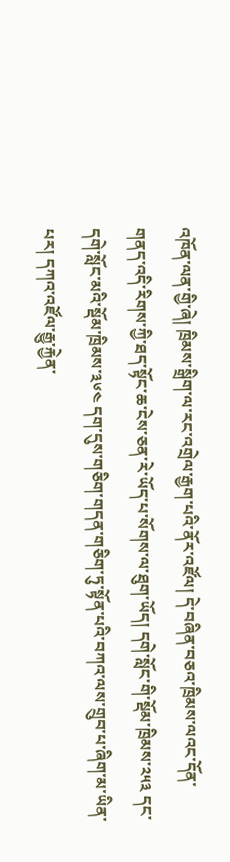འཁོན་ལན་གྱི་ཞེ། ཁྲིམས་སྒྲིག་ལ་རང་འགྲེལ་རྒྱག་པའི་ནོར་འཛོལ། དེ་བཞིན་བཅའ་ཁྲིམས་ལའང་དོན་གནད་འདི་རིགས་ཀྱི་ཐད་སྟོང་ཆ་ངེས་ཅན་རེ་ཡོད་པ་སོགས་ལ་ཐུག་ཡོད། དགེ་སློང་གི་སྡོམ་ཁྲིམས་༢༥༣ དང་དགེ་སློང་མའི་སྡོམ་ཁྲིམས་༣༦༤ དག་དུས་གཅིག་གདན་གཅིག་ཏུ་སྟོན་པའི་བཀའ་ལས་གྲུབ་པ་ཞིག་མ་ཡིན་པར། དཀའ་འཛོལ་རྒྱུ་རྐྱེན་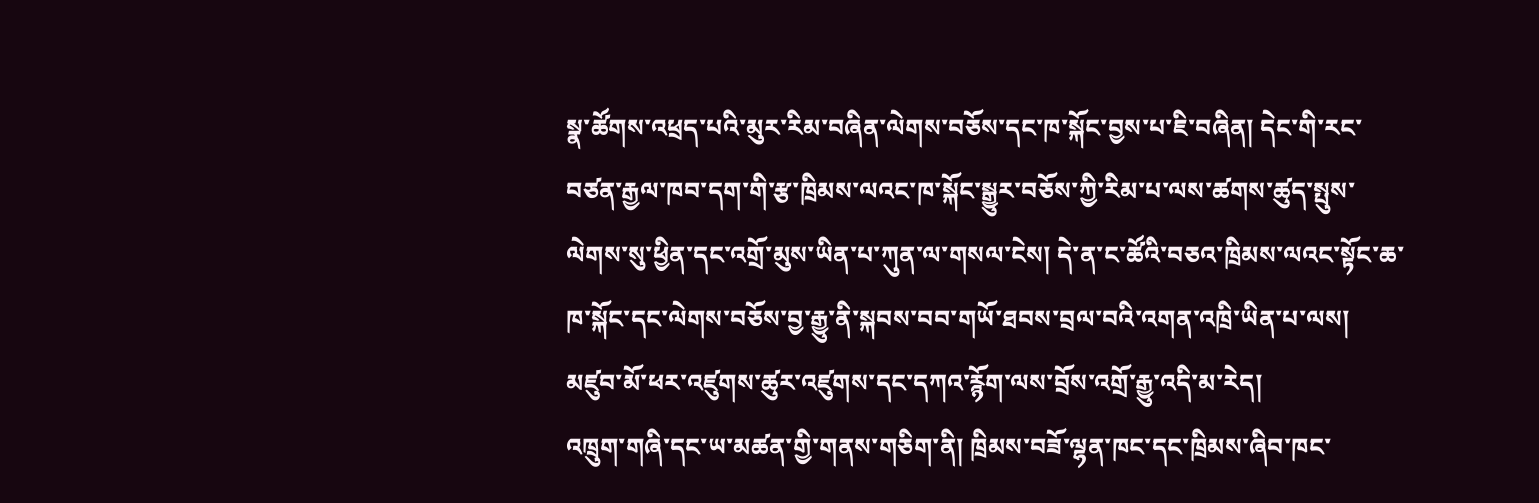སྣ་ཚོགས་འཕྲད་པའི་མུར་རིམ་བཞིན་ལེགས་བཅོས་དང་ཁ་སྐོང་བྱས་པ་ཇི་བཞིན། དེང་གི་རང་བཙན་རྒྱལ་ཁབ་དག་གི་རྩ་ཁྲིམས་ལའང་ཁ་སྐོང་སྒྱུར་བཅོས་ཀྱི་རིམ་པ་ལས་ཚགས་ཚུད་སྤུས་ལེགས་སུ་ཕྱིན་དང་འགྲོ་མུས་ཡིན་པ་ཀུན་ལ་གསལ་ངེས། དེ་ན་ང་ཚོའི་བཅའ་ཁྲིམས་ལའང་སྟོང་ཆ་ཁ་སྐོང་དང་ལེགས་བཅོས་བྱ་རྒྱུ་ནི་སྐབས་བབ་གཡོ་ཐབས་བྲལ་བའི་འགན་འཁྲི་ཡིན་པ་ལས། མཛུབ་མོ་ཕར་འཛུགས་ཚུར་འཛུགས་དང་དཀའ་རྙོག་ལས་བྲོས་འགྲོ་རྒྱུ་འདི་མ་རེད།
འཁྲུག་གཞི་དང་ཡ་མཚན་གྱི་གནས་གཅིག་ནི། ཁྲིམས་བཟོ་ལྷན་ཁང་དང་ཁྲིམས་ཞིབ་ཁང་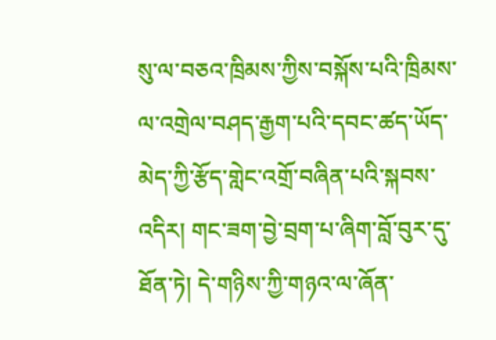སུ་ལ་བཅའ་ཁྲིམས་ཀྱིས་བསྐོས་པའི་ཁྲིམས་ལ་འགྲེལ་བཤད་རྒྱག་པའི་དབང་ཚད་ཡོད་མེད་ཀྱི་རྩོད་གླེང་འགྲོ་བཞིན་པའི་སྐབས་འདིར། གང་ཟག་བྱེ་བྲག་པ་ཞིག་བློ་བུར་དུ་ཐོན་ཏེ། དེ་གཉིས་ཀྱི་གཉའ་ལ་ཞོན་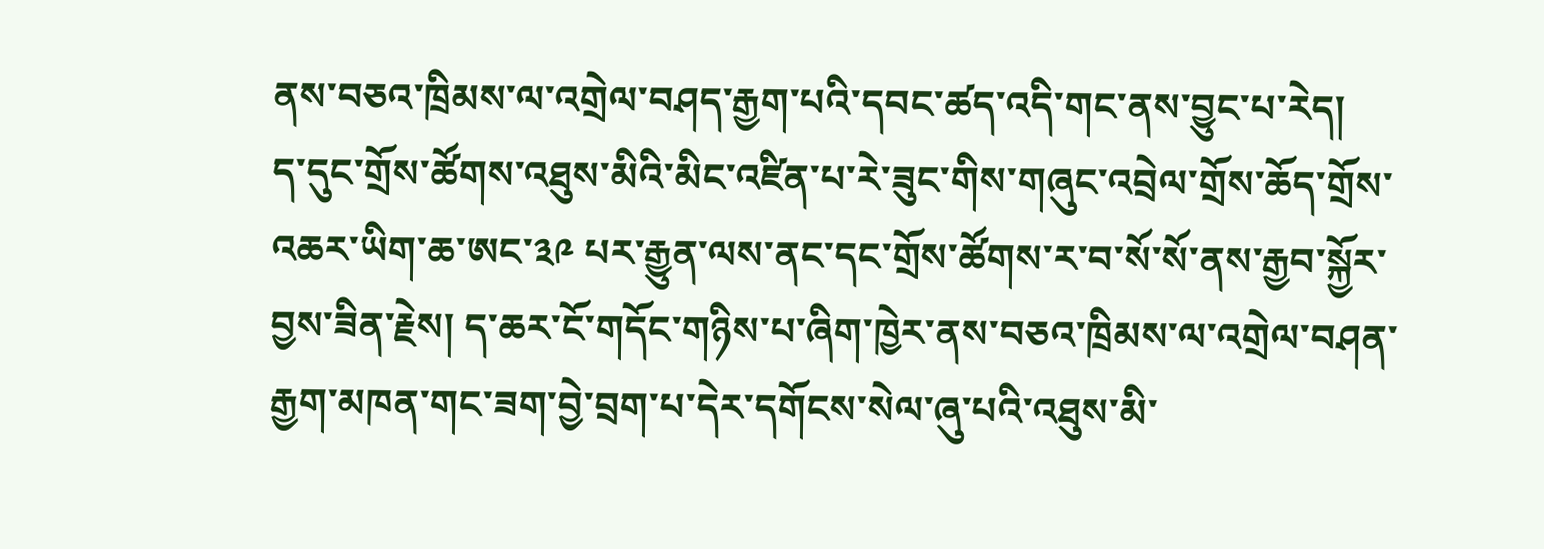ནས་བཅའ་ཁྲིམས་ལ་འགྲེལ་བཤད་རྒྱག་པའི་དབང་ཚད་འདི་གང་ནས་བྱུང་པ་རེད།
ད་དུང་གྲོས་ཚོགས་འཐུས་མིའི་མིང་འཛིན་པ་རེ་ཟུང་གིས་གཞུང་འབྲེལ་གྲོས་ཆོད་གྲོས་འཆར་ཡིག་ཆ་ཨང་༣༩ པར་རྒྱུན་ལས་ནང་དང་གྲོས་ཚོགས་ར་བ་སོ་སོ་ནས་རྒྱབ་སྐྱོར་བྱས་ཟིན་རྗེས། ད་ཆར་ངོ་གདོང་གཉིས་པ་ཞིག་ཁྱེར་ནས་བཅའ་ཁྲིམས་ལ་འགྲེལ་བཤན་རྒྱག་མཁན་གང་ཟག་བྱེ་བྲག་པ་དེར་དགོངས་སེལ་ཞུ་པའི་འཐུས་མི་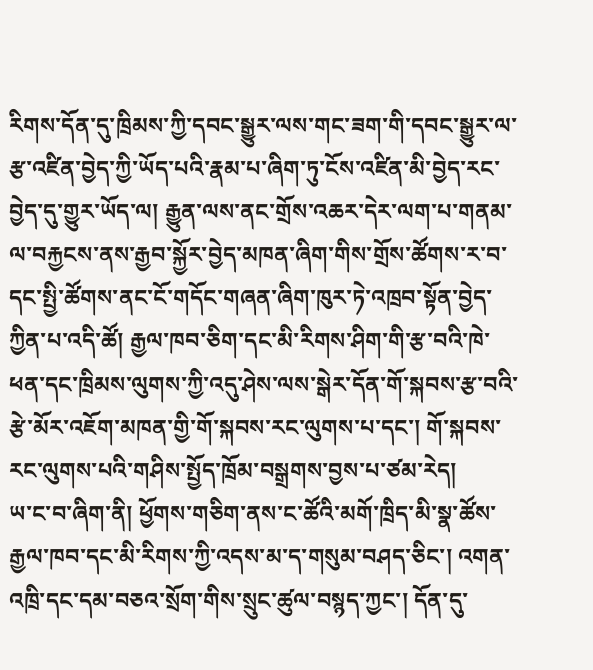རིགས་དོན་དུ་ཁྲིམས་ཀྱི་དབང་སྒྱུར་ལས་གང་ཟག་གི་དབང་སྒྱུར་ལ་རྩ་འཛིན་བྱེད་ཀྱི་ཡོད་པའི་རྣམ་པ་ཞིག་ཏུ་ངོས་འཛིན་མི་བྱེད་རང་བྱེད་དུ་གྱུར་ཡོད་ལ། རྒྱུན་ལས་ནང་གྲོས་འཆར་དེར་ལག་པ་གནམ་ལ་བརྐྱངས་ནས་རྒྱབ་སྐྱོར་བྱེད་མཁན་ཞིག་གིས་གྲོས་ཚོགས་ར་བ་དང་སྤྱི་ཚོགས་ནང་ངོ་གདོང་གཞན་ཞིག་ཁུར་ཏེ་འཁྲབ་སྟོན་བྱེད་ཀྱིན་པ་འདི་ཚོ། རྒྱལ་ཁབ་ཅིག་དང་མི་རིགས་ཤིག་གི་རྩ་བའི་ཁེ་ཕན་དང་ཁྲིམས་ལུགས་ཀྱི་འདུ་ཤེས་ལས་སྒེར་དོན་གོ་སྐབས་རྩ་བའི་རྩེ་མོར་འཇོག་མཁན་གྱི་གོ་སྐབས་རང་ལུགས་པ་དང་། གོ་སྐབས་རང་ལུགས་པའི་གཤིས་སྤྱོད་ཁྲོམ་བསྒྲགས་བྱས་པ་ཙམ་རེད།
ཡ་ང་བ་ཞིག་ནི། ཕྱོགས་གཅིག་ནས་ང་ཚོའི་མགོ་ཁྲིད་མི་སྣ་ཚོས་རྒྱལ་ཁབ་དང་མི་རིགས་ཀྱི་འདས་མ་ད་གསུམ་བཤད་ཅིང་། འགན་འཁྲི་དང་དམ་བཅའ་སྲོག་གིས་སྲུང་ཚུལ་བསྙད་ཀྱང་། དོན་དུ་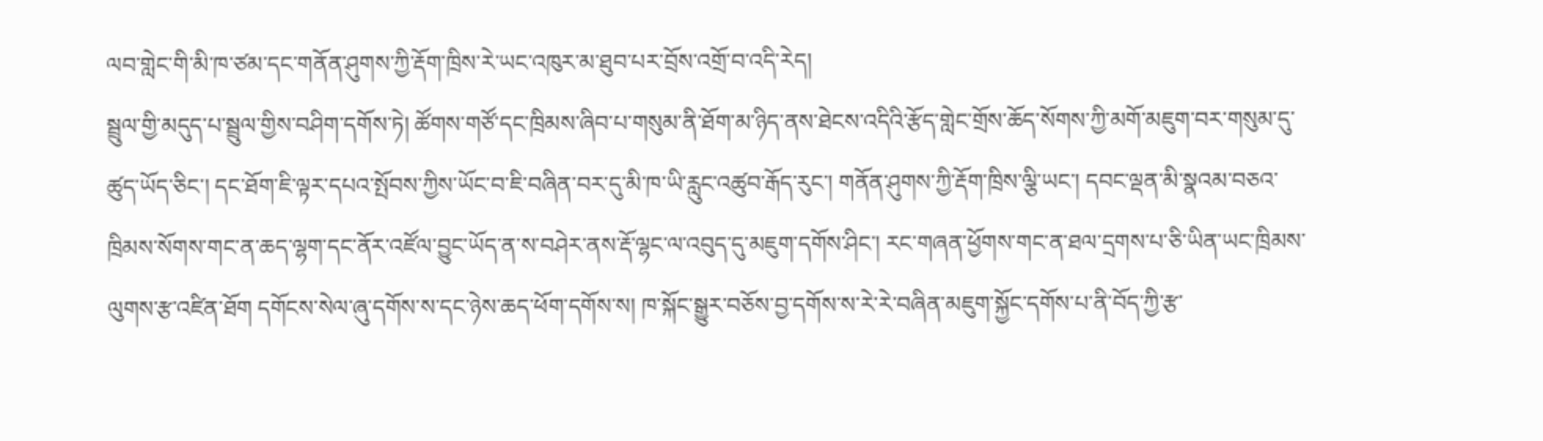ལབ་གླེང་གི་མི་ཁ་ཙམ་དང་གནོན་ཤུགས་ཀྱི་རྡོག་ཁྲིས་རེ་ཡང་འཁུར་མ་ཐུབ་པར་བྲོས་འགྲོ་བ་འདི་རེད།
སྦྲུལ་གྱི་མདུད་པ་སྦྲུལ་གྱིས་བཤིག་དགོས་ཏེ། ཚོགས་གཙོ་དང་ཁྲིམས་ཞིབ་པ་གསུམ་ནི་ཐོག་མ་ཉིད་ནས་ཐེངས་འདིའི་རྩོད་གླེང་གྲོས་ཆོད་སོགས་ཀྱི་མགོ་མཇུག་བར་གསུམ་དུ་ཚུད་ཡོད་ཅིང་། དང་ཐོག་ཇི་ལྟར་དཔའ་སྤོབས་ཀྱིས་ཡོང་བ་ཇི་བཞིན་བར་དུ་མི་ཁ་ཡི་རླུང་འཚུབ་རྒོད་རུང་། གནོན་ཤུགས་ཀྱི་རྡོག་ཁྲིས་ལྕི་ཡང་། དབང་ལྡན་མི་སྣའམ་བཅའ་ཁྲིམས་སོགས་གང་ན་ཆད་ལྷག་དང་ནོར་འཛོལ་བྱུང་ཡོད་ན་ས་བཤེར་ནས་རྡོ་ལྷང་ལ་འབུད་དུ་མཇུག་དགོས་ཤིང་། རང་གཞན་ཕྱོགས་གང་ན་ཐལ་དྲགས་པ་ཅི་ཡིན་ཡང་ཁྲིམས་ལུགས་རྩ་འཛིན་ཐོག དགོངས་སེལ་ཞུ་དགོས་ས་དང་ཉེས་ཆད་ཕོག་དགོས་ས། ཁ་སྐོང་སྒྱུར་བཅོས་བྱ་དགོས་ས་རེ་རེ་བཞིན་མཇུག་སྐྱོང་དགོས་པ་ནི་བོད་ཀྱི་རྩ་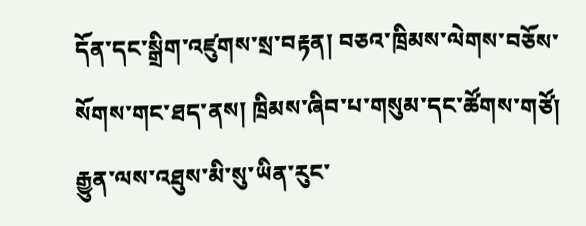དོན་དང་སྒྲིག་འཛུགས་སྲ་བརྟན། བཅའ་ཁྲིམས་ལེགས་བཅོས་སོགས་གང་ཐད་ནས། ཁྲིམས་ཞིབ་པ་གསུམ་དང་ཚོགས་གཙོ། རྒྱུན་ལས་འཐུས་མི་སུ་ཡིན་རུང་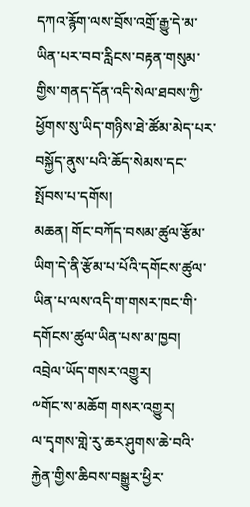དཀའ་རྙོག་ལས་བྲོས་འགྲོ་རྒྱུ་དེ་མ་ཡིན་པར་བབ་རླིངས་བརྟན་གསུམ་གྱིས་གནད་དོན་འདི་སེལ་ཐབས་ཀྱི་ཕྱོགས་སུ་ཡིད་གཉིས་ཐེ་ཚོམ་མེད་པར་བསྐྱོད་ནུས་པའི་ཆོད་སེམས་དང་སྤོབས་པ་དགོས།
མཆན། གོང་བཀོད་བསམ་ཚུལ་རྩོམ་ཡིག་དེ་ནི་རྩོམ་པ་པོའི་དགོངས་ཚུལ་ཡིན་པ་ལས་འདི་ག་གསར་ཁང་གི་དགོངས་ཚུལ་ཡིན་པས་མ་ཁྱབ།
འབྲེལ་ཡོད་གསར་འགྱུར།
༸གོང་ས་མཆོག གསར་འགྱུར།
ལ་དྭགས་གླེ་རུ་ཆར་ཤུགས་ཆེ་བའི་རྐྱེན་གྱིས་ཆིབས་བསྒྱུར་ཕྱིར་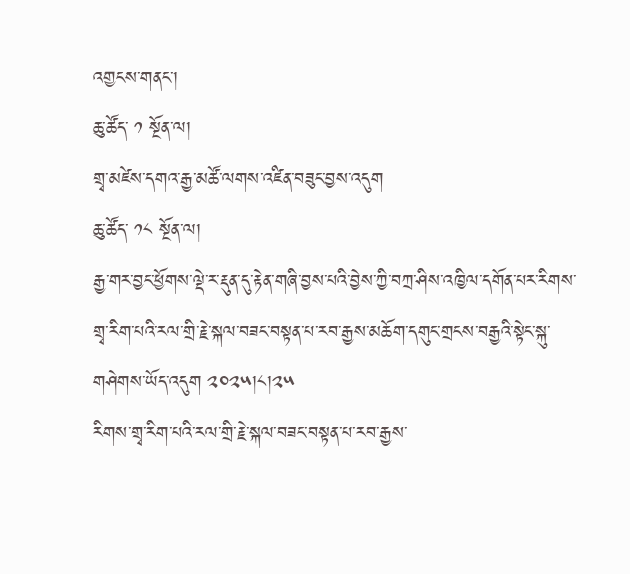འགྱངས་གནང་།
ཆུ་ཚོད་ ༡ སྔོན་ལ།
གྲྭ་མཛེས་དགའ་རྒྱ་མཚོ་ལགས་འཛིན་བཟུང་བྱས་འདུག
ཆུ་ཚོད་ ༡༨ སྔོན་ལ།
རྒྱ་གར་བྱང་ཕྱོགས་ལྡེ་ར་རྡུན་དུ་རྟེན་གཞི་བྱས་པའི་བྱེས་ཀྱི་བཀྲ་ཤིས་འཁྱིལ་དགོན་པར་རིགས་གྲྭ་རིག་པའི་རལ་གྲི་རྗེ་སྐལ་བཟང་བསྟན་པ་རབ་རྒྱས་མཆོག་དགུང་གྲངས་བརྒྱའི་སྟེང་སྐུ་གཤེགས་ཡོད་འདུག ༢༠༢༥།༨།༢༥
རིགས་གྲྭ་རིག་པའི་རལ་གྲི་རྗེ་སྐལ་བཟང་བསྟན་པ་རབ་རྒྱས་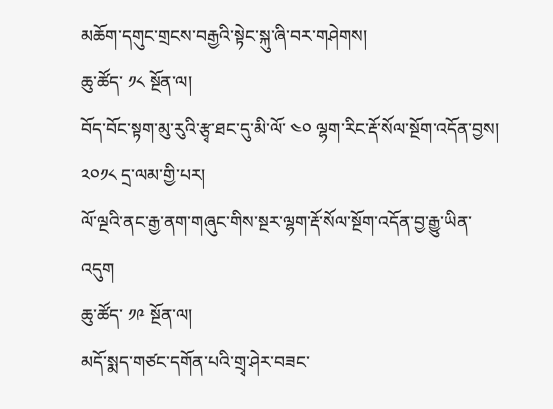མཆོག་དགུང་གྲངས་བརྒྱའི་སྟེང་སྐུ་ཞི་བར་གཤེགས།
ཆུ་ཚོད་ ༡༨ སྔོན་ལ།
བོད་བོང་སྟག་མུ་རུའི་རྩྭ་ཐང་དུ་མི་ལོ་ ༤༠ ལྷག་རིང་རྡོ་སོལ་སྔོག་འདོན་བྱས། ༢༠༡༨ དྲ་ལམ་གྱི་པར།
ལོ་ལྔའི་ནང་རྒྱ་ནག་གཞུང་གིས་སྔར་ལྷག་རྡོ་སོལ་སྔོག་འདོན་བྱ་རྒྱུ་ཡིན་འདུག
ཆུ་ཚོད་ ༡༩ སྔོན་ལ།
མདོ་སྨད་གཙང་དགོན་པའི་གྲྭ་ཤེར་བཟང་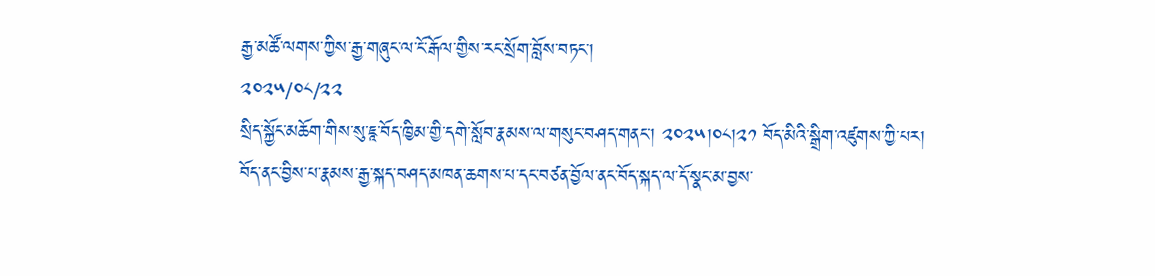རྒྱ་མཚོ་ལགས་ཀྱིས་རྒྱ་གཞུང་ལ་ངོ་རྒོལ་གྱིས་རང་སྲོག་བློས་བཏང་།
༢༠༢༥/༠༨/༢༢
སྲིད་སྐྱོང་མཆོག་གིས་སུ་ཇཱ་བོད་ཁྱིམ་གྱི་དགེ་སློབ་རྣམས་ལ་གསུང་བཤད་གནང་། ༢༠༢༥།༠༨།༢༡ བོད་མིའི་སྒྲིག་འཛུགས་ཀྱི་པར།
བོད་ནང་བྱིས་པ་རྣམས་རྒྱ་སྐད་བཤད་མཁན་ཆགས་པ་དང་བཙན་བྱོལ་ནང་བོད་སྐད་ལ་དོ་སྣང་མ་བྱས་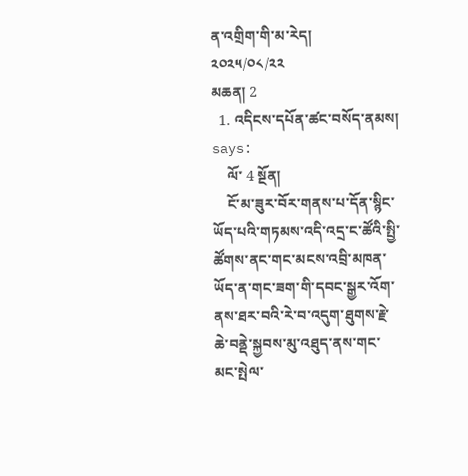ན་འགྲིག་གི་མ་རེད།
༢༠༢༥/༠༨/༢༢
མཆན། 2
  1. འདིངས་དཔོན་ཚང་བསོད་ནམས། says:
    ལོ་ 4 སྔོན།
    ངོ་མ་ཟུར་བོར་གནས་པ་དོན་སྙིང་ཡོད་པའི་གཏམས་འདི་འདྲ་ང་ཚོའི་སྤྱི་ཚོགས་ནང་གང་མངས་འབྲི་མཁན་ཡོད་ན་གང་ཟག་གི་དབང་སྒྱར་འོག་ནས་ཐར་བའི་རེ་བ་འདུག་ཐུགས་རྗེ་ཆེ་བནྡེ་སྐྱབས་མུ་འཐུད་ནས་གང་མང་སྤེལ་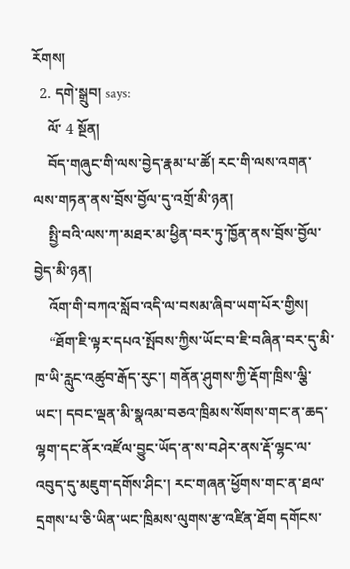རོགས།
  2. དགེ་སྒྲུབ། says:
    ལོ་ 4 སྔོན།
    བོད་གཞུང་གི་ལས་བྱེད་རྣམ་པ་ཚོ། རང་གི་ལས་འགན་ལས་གཏན་ནས་བྲོས་བྱོལ་དུ་འགྲོ་མི་ཉན།
    སྤྱི་བའི་ལས་ཀ་མཐར་མ་ཕྱིན་བར་ཏུ་ཁྱོན་ནས་བྲོས་བྱོལ་བྱེད་མི་ཉན།
    འོག་གི་བཀའ་སློབ་འདི་ལ་བསམ་ཞིབ་ཡག་པོར་གྱིས།
    “ཐོག་ཇི་ལྟར་དཔའ་སྤོབས་ཀྱིས་ཡོང་བ་ཇི་བཞིན་བར་དུ་མི་ཁ་ཡི་རླུང་འཚུབ་རྒོད་རུང་། གནོན་ཤུགས་ཀྱི་རྡོག་ཁྲིས་ལྕི་ཡང་། དབང་ལྡན་མི་སྣའམ་བཅའ་ཁྲིམས་སོགས་གང་ན་ཆད་ལྷག་དང་ནོར་འཛོལ་བྱུང་ཡོད་ན་ས་བཤེར་ནས་རྡོ་ལྷང་ལ་འབུད་དུ་མཇུག་དགོས་ཤིང་། རང་གཞན་ཕྱོགས་གང་ན་ཐལ་དྲགས་པ་ཅི་ཡིན་ཡང་ཁྲིམས་ལུགས་རྩ་འཛིན་ཐོག དགོངས་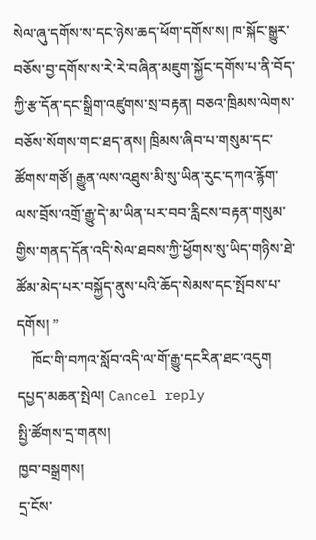སེལ་ཞུ་དགོས་ས་དང་ཉེས་ཆད་ཕོག་དགོས་ས། ཁ་སྐོང་སྒྱུར་བཅོས་བྱ་དགོས་ས་རེ་རེ་བཞིན་མཇུག་སྐྱོང་དགོས་པ་ནི་བོད་ཀྱི་རྩ་དོན་དང་སྒྲིག་འཛུགས་སྲ་བརྟན། བཅའ་ཁྲིམས་ལེགས་བཅོས་སོགས་གང་ཐད་ནས། ཁྲིམས་ཞིབ་པ་གསུམ་དང་ཚོགས་གཙོ། རྒྱུན་ལས་འཐུས་མི་སུ་ཡིན་རུང་དཀའ་རྙོག་ལས་བྲོས་འགྲོ་རྒྱུ་དེ་མ་ཡིན་པར་བབ་རླིངས་བརྟན་གསུམ་གྱིས་གནད་དོན་འདི་སེལ་ཐབས་ཀྱི་ཕྱོགས་སུ་ཡིད་གཉིས་ཐེ་ཚོམ་མེད་པར་བསྐྱོད་ནུས་པའི་ཆོད་སེམས་དང་སྤོབས་པ་དགོས། ”
    ཁོང་གི་བཀའ་སློབ་འདི་ལ་གོ་རྒྱུ་དངརིན་ཐང་འདུག
དཔྱད་མཆན་སྤེལ། Cancel reply
སྤྱི་ཚོགས་དྲ་གནས།
ཁྱབ་བསྒྲགས།
དྲ་ངོས་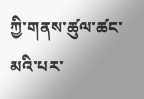ཀྱི་གནས་ཚུལ་ཚང་མའི་པར་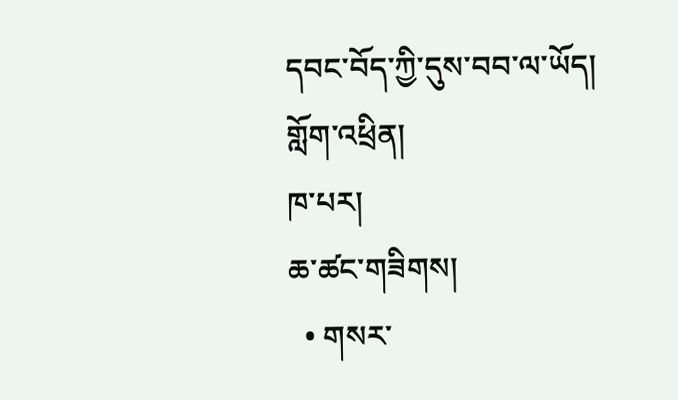དབང་བོད་ཀྱི་དུས་བབ་ལ་ཡོད།
གློག་འཕྲིན།
ཁ་པར།
ཆ་ཚང་གཟིགས།
  • གསར་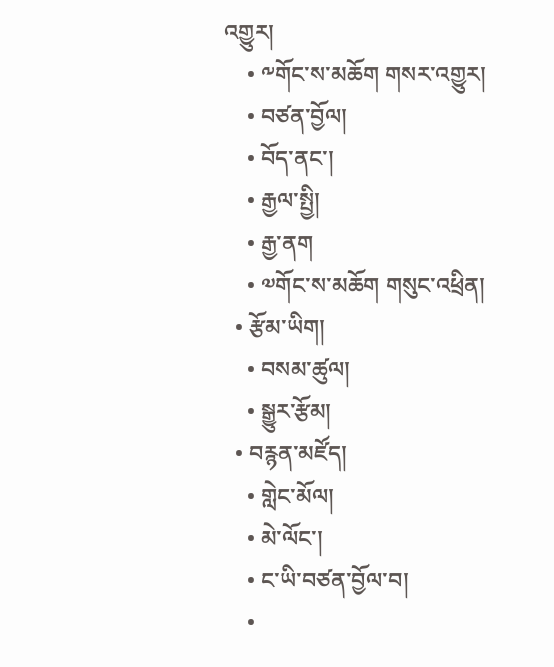འགྱུར།
    • ༸གོང་ས་མཆོག གསར་འགྱུར།
    • བཙན་བྱོལ།
    • བོད་ནང་།
    • རྒྱལ་སྤྱི།
    • རྒྱ་ནག
    • ༧གོང་ས་མཆོག གསུང་འཕྲིན།
  • རྩོམ་ཡིག།
    • བསམ་ཚུལ།
    • སྒྱུར་རྩོམ།
  • བརྙན་མཛོད།
    • གླེང་མོལ།
    • མེ་ལོང་།
    • ང་ཡི་བཙན་བྱོལ་བ།
    •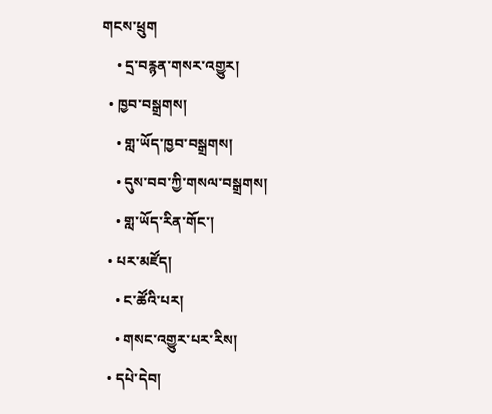གངས་ཕྲུག
    • དྲ་བརྙན་གསར་འགྱུར།
  • ཁྱབ་བསྒྲགས།
    • གླ་ཡོད་ཁྱབ་བསྒྲགས།
    • དུས་བབ་ཀྱི་གསལ་བསྒྲགས།
    • གླ་ཡོད་རིན་གོང་།
  • པར་མཛོད།
    • ང་ཚོའི་པར།
    • གསང་འགྱུར་པར་རིས།
  • དཔེ་དེབ།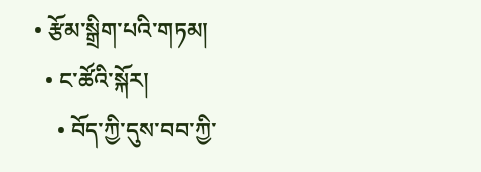• རྩོམ་སྒྲིག་པའི་གཏམ།
  • ང་ཚོའི་སྐོར།
    • བོད་ཀྱི་དུས་བབ་ཀྱི་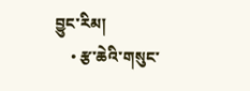བྱུང་རིམ།
    • རྩ་ཆེའི་གསུང་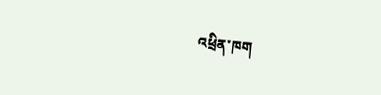འཕྲིན་ཁག